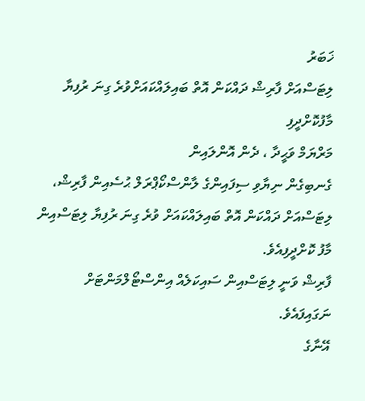ޚަބަރު
ލިޓަސްއަށް ފާރިޝް ދައްކަން އޮތް ބައިލައްކައަށްވުރެ ގިނަ ރުފިޔާ މާފުކޮށްދީފި
މަރްޔަމް ވަޙީދާ ، ދެން އޮންލައިން
ގެނބިގެން ނިޔާވި ސިފައިންގެ ލާންސްކޯޕްރަލް ޙުސެއިން ފާރިޝް، ލިޓަސްއަށް ދައްކަން އޮތް ބައިލައްކައަށް ވުރެ ގިނަ ރުފިޔާ ލިޓަސްއިން މާފު ކޮށްދީފިއެވެ.
ފާރިޝް ވަނީ ލިޓަސްއިން ސައިކަލެއް އިންސްޓޯލްމަންޓަށް ނަގައިފައެވެ.
އޭނާގެ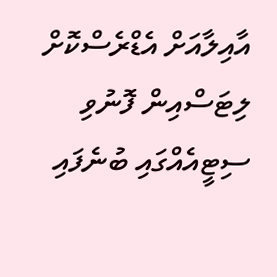އާއިލާއަށް އެޑްރެސްކޮށް ލިޓަސްއިން ފޮނުވި ސިޓީއެއްގައި ބުނެފައި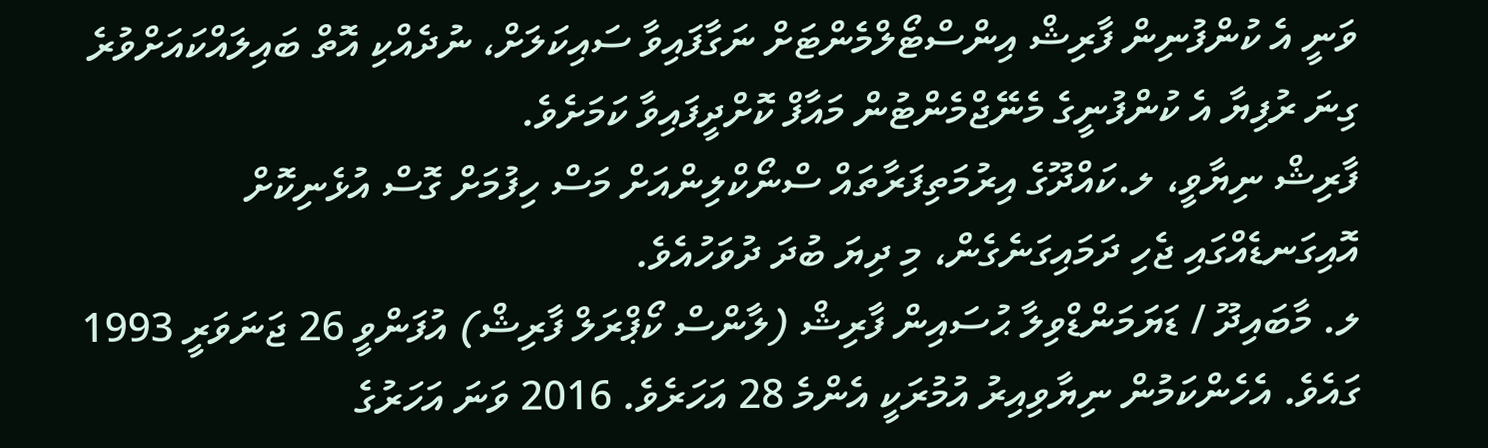ވަނީ އެ ކުންފުނިން ފާރިޝް އިންސްޓޯލްމެންޓަށް ނަގާފައިވާ ސައިކަލަށް، ނުދެއްކި އޮތް ބައިލައްކައަށްވުރެ ގިނަ ރުފިޔާ އެ ކުންފުނީގެ މެނޭޖްމެންޓުން މައާފް ކޮށްދީފައިވާ ކަމަށެވެ.
ފާރިޝް ނިޔާވީ، ލ.ކައްދޫގެ އިރުމަތިފަރާތައް ސްނޯކްލިންއަށް މަސް ހިފުމަށް ގޮސް އުޅެނިކޮށް އޮއިގަނޑެއްގައި ޖެހި ދަމައިގަނެގެން، މި ދިޔަ ބުދަ ދުވަހުއެވެ.
ލ. މާބައިދޫ / ޑަޔަމަންޑްވިލާ ޙުސައިން ފާރިޝް (ލާންސް ކޯޕްރަލް ފާރިޝް) އުފަންވީ 26 ޖަނަވަރީ 1993 ގައެވެ. އެހެންކަމުން ނިޔާވިއިރު އުމުރަކީ އެންމެ 28 އަހަރެވެ. 2016 ވަނަ އަހަރުގެ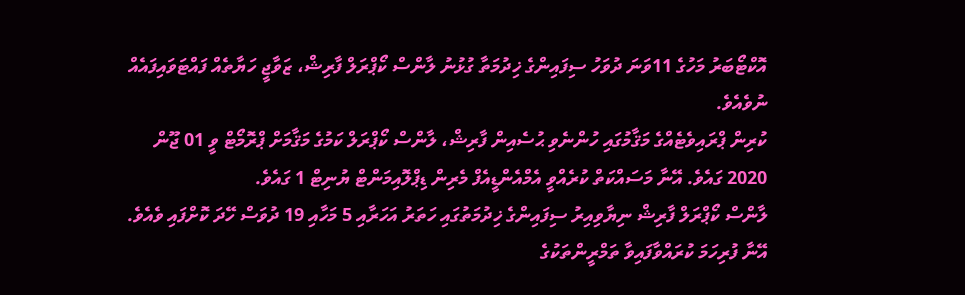އޮކްޓޯބަރު މަހުގެ 11ވަނަ ދުވަހު ސިފައިންގެ ޚިދުމަތާ ގުޅުނު ލާންސް ކޯޕްރަލް ފާރިޝް، ޒަވާޖީ ހަޔާތެއް ފައްޓަވައިފައެއް ނުވެއެވެ.
ކުރިން ޕްރައިވެޓެއްގެ މަޤާމުގައި ހުންނެވި ޙުސެއިން ފާރިޝް، ލާންސް ކޯޕްރަލް ކަމުގެ މަޤާމަށް ޕްރޮމޯޓް ވީ 01 ޖޫން 2020 ގައެވެ. އޭނާ މަސައްކަތް ކުރެއްވީ އެމްއެންޑީއެފް މެރިން ޑިޕްލޮއިމަންޓް ޔުނިޓް 1 ގައެވެ.
ލާންސް ކޯޕްރަލް ފާރިޝް ނިޔާވިއިރު ސިފައިންގެ ޚިދުމަތުގައި ހަތަރު އަހަރާއި 5 މަހާއި 19 ދުވަސް ހޭދަ ކޮށްފައި ވެއެވެ.
އޭނާ ފުރިހަމަ ކުރައްވާފައިވާ ތަމްރީންތަކުގެ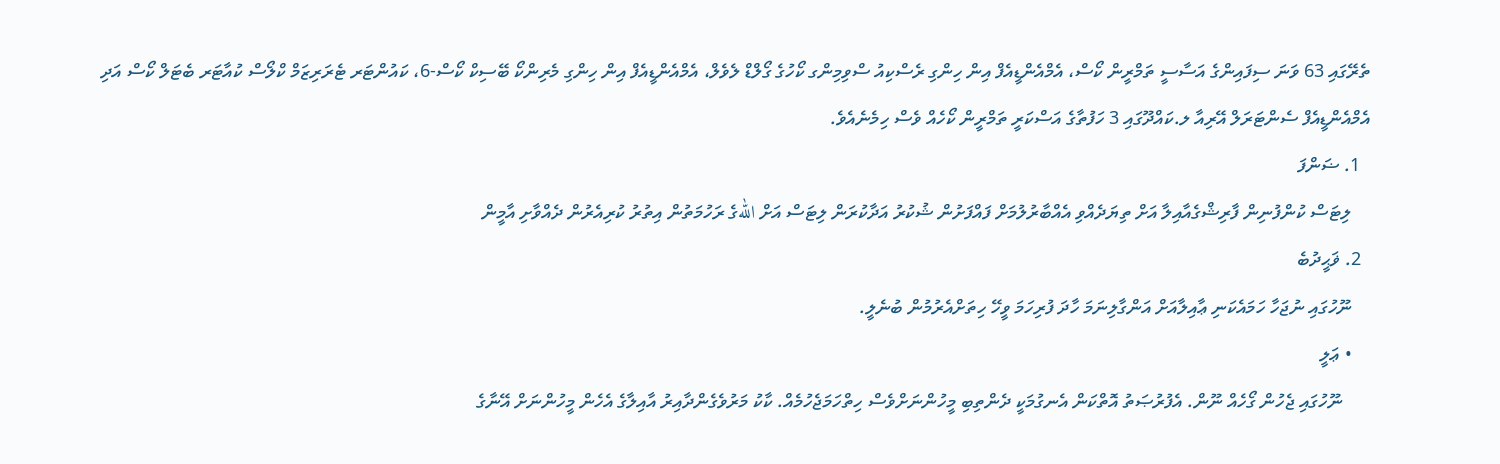ތެރޭގައި 63 ވަނަ ސިފައިންގެ އަސާސީ ތަމްރީން ކޯސް، އެމްއެންޑީއެފް އިން ހިންގި ރެސްކިއު ސްވިމިންގ ކޯހުގެ ގޯލްޑް ލެވެލް، އެމްއެންޑީއެފް އިން ހިންގި މެރިންކޯ ބޭސިކް ކޯސް-6، ކައުންޓަރ ޓެރަރިޒަމް ކްލޯސް ކުއާޓަރ ބެޓަލް ކޯސް އަދި އެމްއެންޑީއެފް ސެންޓަރަލް އޭރިއާ ލ.ކައްދޫގައި 3 ހަފުތާގެ އަސްކަރީ ތަމްރީން ކޯހެއް ވެސް ހިމެނެއެވެ.
  1. ޟަންފަ
    ލިޓަސް ކުންފުނިން ފާރިޝްގެއާއިލާ އަށް ތިޔަދެއްވި އެއްބާރުލުމަށް ފައްފަށުން ޝުކުރު އަދާކުރަން ލިޓަސް އަށް اللهގެ ރަހުމަތުން އިތުރު ކުރިއެރުން ދެއްވާށި އާމީން
  2. ޥަޙީދުބެ
    ނޫހުގައި ނުޖަހާ ހަމައެކަނި ޢާއިލާއަށް އަންގާލިނަމަ ހާދަ ފުރިހަމަ ވީހޭ ހިތަށްއެރުމުން ބުނެލީ.
    • ޢަލީ
      ނޫހުގައި ޖެހުން ގޯހެއް ނޫން. އެފުރުޞަތު އޮތްކަން އެނގުމަކީ ދެންތިބި މީހުންނަށްވެސް ހިތްހަމަޖެހުމެއް. ކާކު މަރުވެގެންދާއިރު އާއިލާގެ އެހެން މީހުންނަށް އޭނާގެ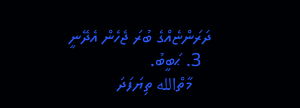ދަރަންޏެއްގެ ބުރަ ޖެހެން އެދޭނީ
  3. ޙަބީބު.
    މާތްالله ތިޔަފަދަ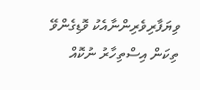ވިޔަފާރިވެރިންނާއެކު ވޮޑިގެންވޭ ތިކަން އިސްތިހާރު ނުކޮއް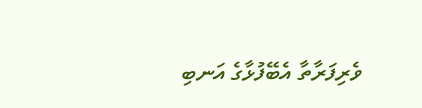ވެރިފަރާތާ އެބޭފުޅާގެ އަނބި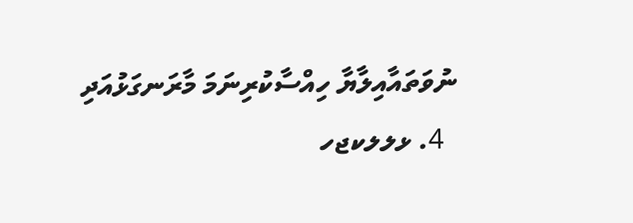ނުވަތައާއިލާޔާ ހިއްސާކުރިނަމަ މާރަނގަޅުއަދި
  4. ޅލލކޖހ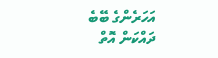އަހަރެންގެ ބޭބެ ދައްކަން އޮތް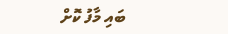ބައި މާފު ކޮށް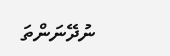ނުދޭނަންތަ